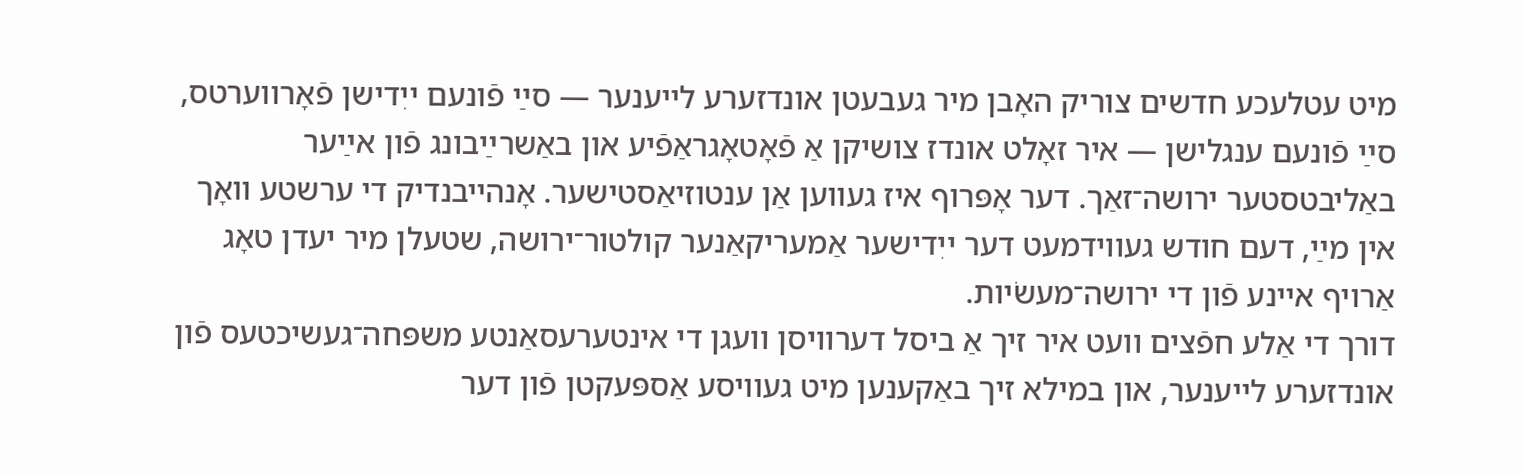מיט עטלעכע חדשים צוריק האָבן מיר געבעטן אונדזערע לייענער — סײַ פֿונעם ייִדישן פֿאָרווערטס, סײַ פֿונעם ענגלישן — איר זאָלט אונדז צושיקן אַ פֿאָטאָגראַפֿיע און באַשרײַבונג פֿון אײַער באַליבטסטער ירושה־זאַך. דער אָפּרוף איז געווען אַן ענטוזיאַסטישער. אָנהייבנדיק די ערשטע וואָך אין מײַ, דעם חודש געווידמעט דער ייִדישער אַמעריקאַנער קולטור־ירושה, שטעלן מיר יעדן טאָג אַרויף איינע פֿון די ירושה־מעשׂיות.
דורך די אַלע חפֿצים וועט איר זיך אַ ביסל דערוויסן וועגן די אינטערעסאַנטע משפּחה־געשיכטעס פֿון אונדזערע לייענער, און במילא זיך באַקענען מיט געוויסע אַספּעקטן פֿון דער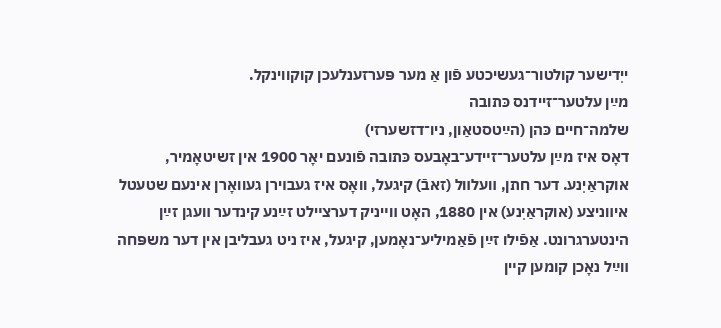ייִדישער קולטור־געשיכטע פֿון אַ מער פּערזענלעכן קוקווינקל.
מײַן עלטער־זיידנס כּתובה
שלמה־חיים כּהן (הײַטסטאַון, ניו־דזשערזי)
דאָס איז מײַן עלטער־זײדע־באָבעס כּתובה פֿונעם יאָר 1900 אין זשיטאָמיר, אוקראַיִנע. דער חתן, װעלװל (זאבֿ) קיגעל, וואָס איז געבױרן געוואָרן אינעם שטעטל איװניצע (אוקראַיִנע) אין 1880, האָט װײניק דערצײלט זײַנע קינדער װעגן זײַן הינטערגרונט. אַפֿילו זײַן פֿאַמיליע־נאָמען, קיגעל, איז ניט געבליבן אין דער משפּחה װײַל נאָכן קומען קײן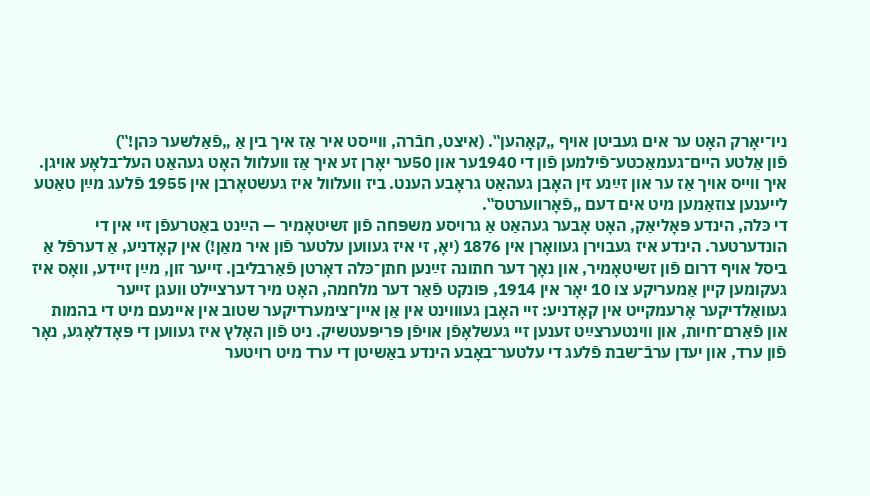ניו־יאָרק האָט ער אים געביטן אויף „קאָהען‟. (איצט, חבֿרה, ווייסט איר אַז איך בין אַ „פֿאַלשער כּהן!‟)
פֿון אַלטע הײם־געמאַכטע־פֿילמען פֿון די 1940ער און 50ער יאָרן זע איך אַז וועלוול האָט געהאַט העל־בלאָע אױגן. איך װײס אויך אַז ער און זײַנע זין האָבן געהאַט גראָבע הענט. ביז װעלװל איז געשטאָרבן אין 1955 פֿלעג מײַן טאַטע לייענען צוזאַמען מיט אים דעם „פֿאָרװערטס‟.
די כּלה, הינדע פּאָליאַק, האָט אָבער געהאַט אַ גרױסע משפּחה פֿון זשיטאָמיר — הײַנט באַטרעפֿן זיי אין די הונדערטער. הינדע איז געבױרן געװאָרן אין 1876 (יאָ, זי איז געווען עלטער פֿון איר מאַן!) אין קאָדניע, אַ דערפֿל אַ ביסל אויף דרום פֿון זשיטאָמיר, און נאָך דער חתונה זײַנען חתן־כּלה דאָרטן פֿאַרבליבן. זייער זון, מײַן זײדע, װאָס איז געקומען קײן אַמעריקע צו 10 יאָר אין 1914, פּונקט פֿאַר דער מלחמה, האָט מיר דערצײלט װעגן זײער געוואַלדיקער אָרעמקײט אין קאָדניע: זיי האָבן געוווינט אין אַן אײן־צימערדיקער שטוב אין איינעם מיט די בהמות און פֿאַרם־חיות, און ווינטערצײַט זענען זיי געשלאָפֿן אויפֿן פּריפּעטשיק. ניט פֿון האָלץ איז געװען די פּאָדלאָגע, נאָר פֿון ערד, און יעדן ערבֿ־שבת פֿלעג די עלטער־באָבע הינדע באַשיטן די ערד מיט רױטער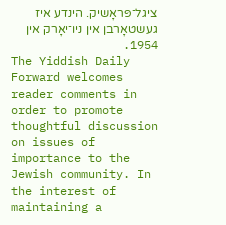ציגל־פּראָשיק. הינדע איז געשטאָרבן אין ניו־יאָרק אין 1954.
The Yiddish Daily Forward welcomes reader comments in order to promote thoughtful discussion on issues of importance to the Jewish community. In the interest of maintaining a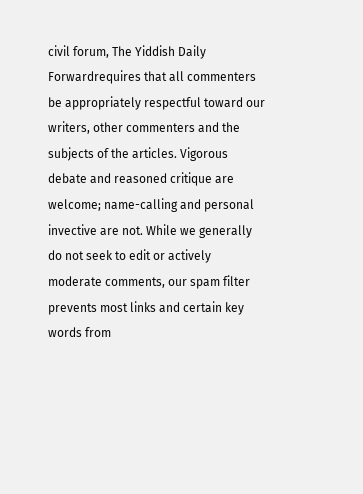civil forum, The Yiddish Daily Forwardrequires that all commenters be appropriately respectful toward our writers, other commenters and the subjects of the articles. Vigorous debate and reasoned critique are welcome; name-calling and personal invective are not. While we generally do not seek to edit or actively moderate comments, our spam filter prevents most links and certain key words from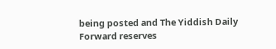being posted and The Yiddish Daily Forward reserves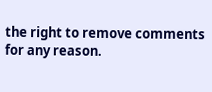the right to remove comments for any reason.